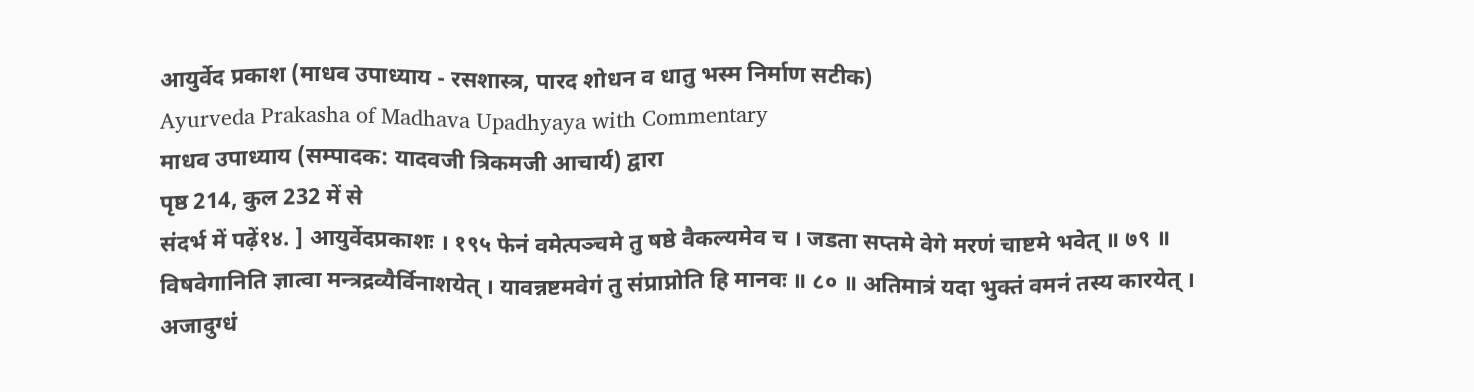आयुर्वेद प्रकाश (माधव उपाध्याय - रसशास्त्र, पारद शोधन व धातु भस्म निर्माण सटीक)
Ayurveda Prakasha of Madhava Upadhyaya with Commentary
माधव उपाध्याय (सम्पादक: यादवजी त्रिकमजी आचार्य) द्वारा
पृष्ठ 214, कुल 232 में से
संदर्भ में पढ़ें१४. ] आयुर्वेदप्रकाशः । १९५ फेनं वमेत्पञ्चमे तु षष्ठे वैकल्यमेव च । जडता सप्तमे वेगे मरणं चाष्टमे भवेत् ॥ ७९ ॥ विषवेगानिति ज्ञात्वा मन्त्रद्रव्यैर्विनाशयेत् । यावन्नष्टमवेगं तु संप्राप्नोति हि मानवः ॥ ८० ॥ अतिमात्रं यदा भुक्तं वमनं तस्य कारयेत् । अजादुग्धं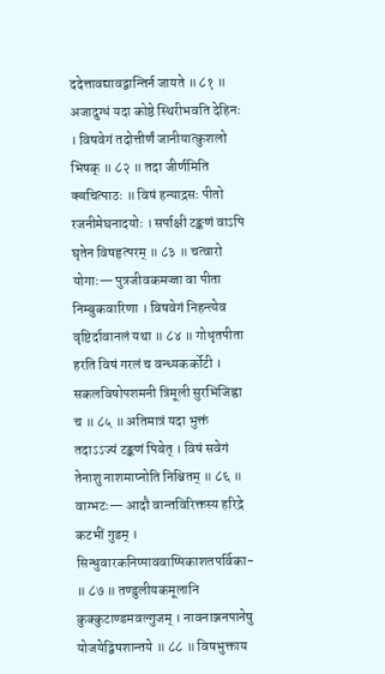ददेत्तावद्यावद्वान्तिर्न जायते ॥ ८१ ॥ अजादुग्धं यदा कोष्ठे स्थिरीभवति देहिनः । विषवेगं तदोत्तीर्णं जानीयात्कुशलो भिषक् ॥ ८२ ॥ तदा जीर्णमिति क्वचित्पाठः ॥ विषं हन्याद्रसः पीतो रजनीमेघनादयोः । सर्पाक्षी टङ्कणं वाऽपि घृतेन विषहृत्परम् ॥ ८३ ॥ चत्वारो योगाः— पुत्रजीवकमज्जा वा पीता निम्बुकवारिणा । विषवेगं निहन्त्येव वृष्टिर्दावानलं यथा ॥ ८४ ॥ गोधृतपीता हरति विषं गरलं च वन्ध्यकर्कोटी । सकलविषोपशमनी त्रिमूली सुरभिजिह्वा च ॥ ८५ ॥ अतिमात्रं यदा भुक्तं तदाऽऽज्यं टङ्कणं पिबेत् । विषं सवेगं तेनाशु नाशमाप्नोति निश्चितम् ॥ ८६ ॥ वाग्भटः— आदौ वान्तविरिक्तस्य हरिद्रे कटभीं गुडम् । सिन्धुवारकनिष्पाववाष्पिकाशतपर्विका- ॥ ८७ ॥ तण्डुलीयकमूलानि कुक्कुटाण्डमवल्गुजम् । नावनाञ्जनपानेषु योजयेद्विषशान्तये ॥ ८८ ॥ विषभुक्ताय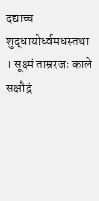दद्याच्च शुद्धायोर्ध्वमधस्तथा । सूक्ष्मं ताम्ररजः काले सक्षौद्रं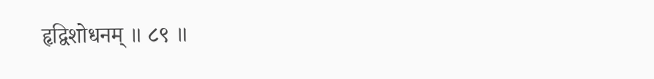हृद्विशोधनम् ॥ ८९ ॥